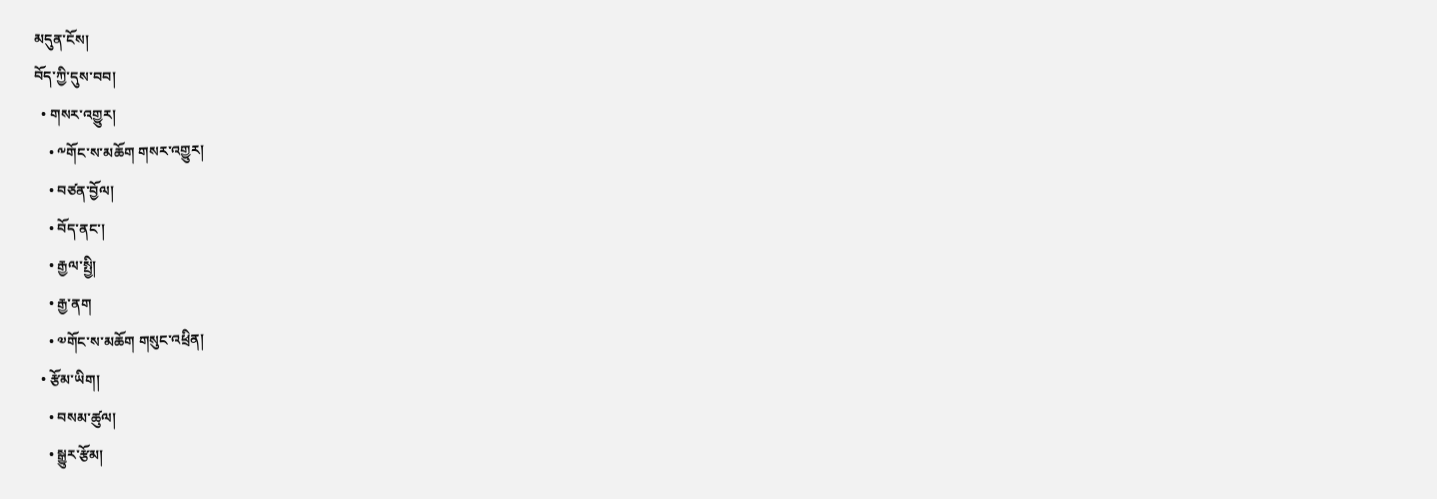མདུན་ངོས།
བོད་ཀྱི་དུས་བབ།
  • གསར་འགྱུར།
    • ༸གོང་ས་མཆོག གསར་འགྱུར།
    • བཙན་བྱོལ།
    • བོད་ནང་།
    • རྒྱལ་སྤྱི།
    • རྒྱ་ནག
    • ༧གོང་ས་མཆོག གསུང་འཕྲིན།
  • རྩོམ་ཡིག།
    • བསམ་ཚུལ།
    • སྒྱུར་རྩོམ།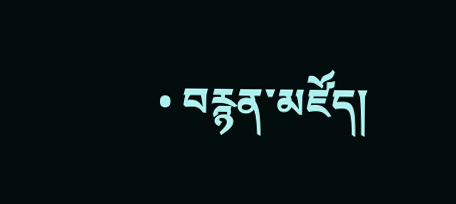• བརྙན་མཛོད།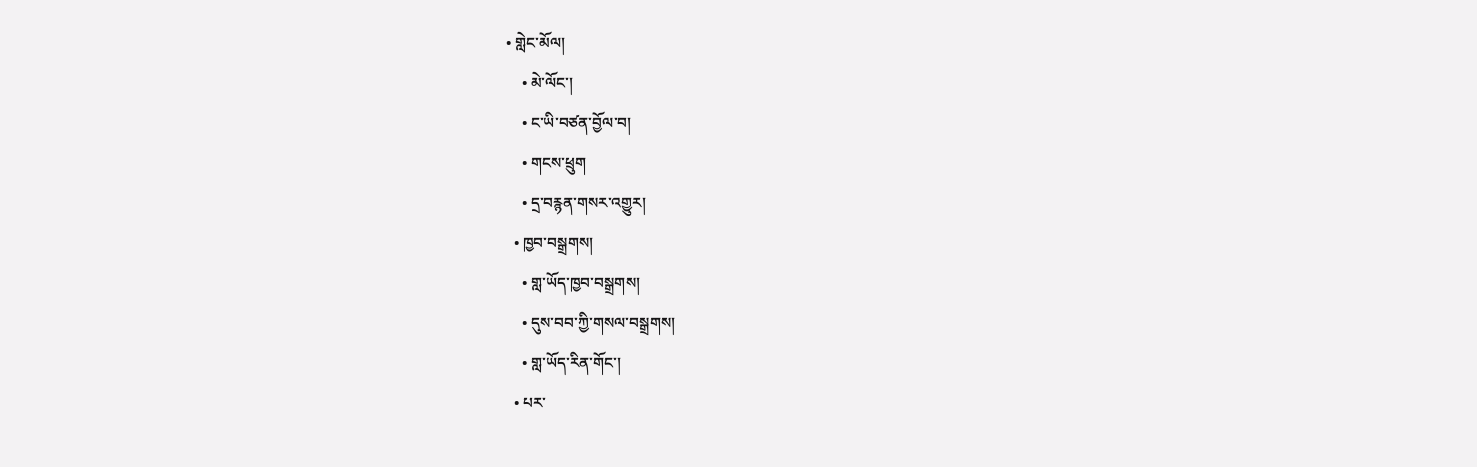• གླེང་མོལ།
    • མེ་ལོང་།
    • ང་ཡི་བཙན་བྱོལ་བ།
    • གངས་ཕྲུག
    • དྲ་བརྙན་གསར་འགྱུར།
  • ཁྱབ་བསྒྲགས།
    • གླ་ཡོད་ཁྱབ་བསྒྲགས།
    • དུས་བབ་ཀྱི་གསལ་བསྒྲགས།
    • གླ་ཡོད་རིན་གོང་།
  • པར་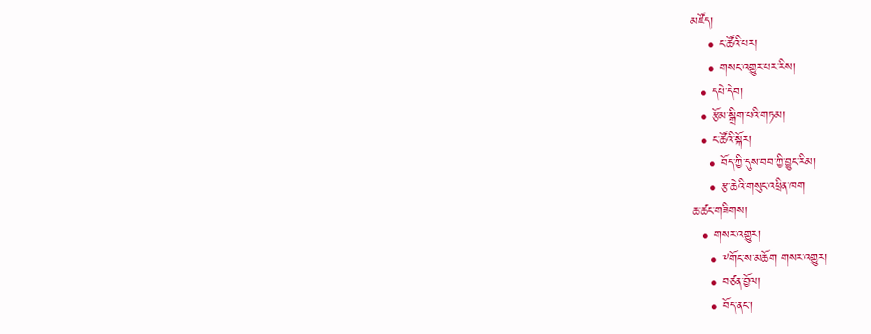མཛོད།
    • ང་ཚོའི་པར།
    • གསང་འགྱུར་པར་རིས།
  • དཔེ་དེབ།
  • རྩོམ་སྒྲིག་པའི་གཏམ།
  • ང་ཚོའི་སྐོར།
    • བོད་ཀྱི་དུས་བབ་ཀྱི་བྱུང་རིམ།
    • རྩ་ཆེའི་གསུང་འཕྲིན་ཁག
ཆ་ཚང་གཟིགས།
  • གསར་འགྱུར།
    • ༸གོང་ས་མཆོག གསར་འགྱུར།
    • བཙན་བྱོལ།
    • བོད་ནང་།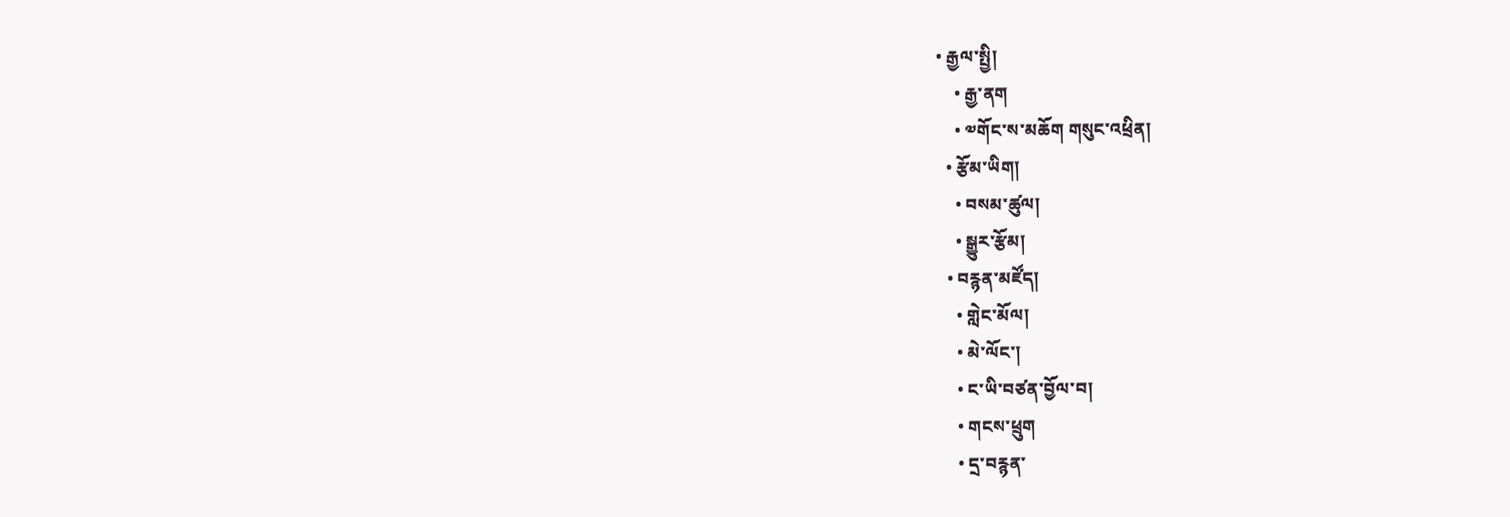• རྒྱལ་སྤྱི།
    • རྒྱ་ནག
    • ༧གོང་ས་མཆོག གསུང་འཕྲིན།
  • རྩོམ་ཡིག།
    • བསམ་ཚུལ།
    • སྒྱུར་རྩོམ།
  • བརྙན་མཛོད།
    • གླེང་མོལ།
    • མེ་ལོང་།
    • ང་ཡི་བཙན་བྱོལ་བ།
    • གངས་ཕྲུག
    • དྲ་བརྙན་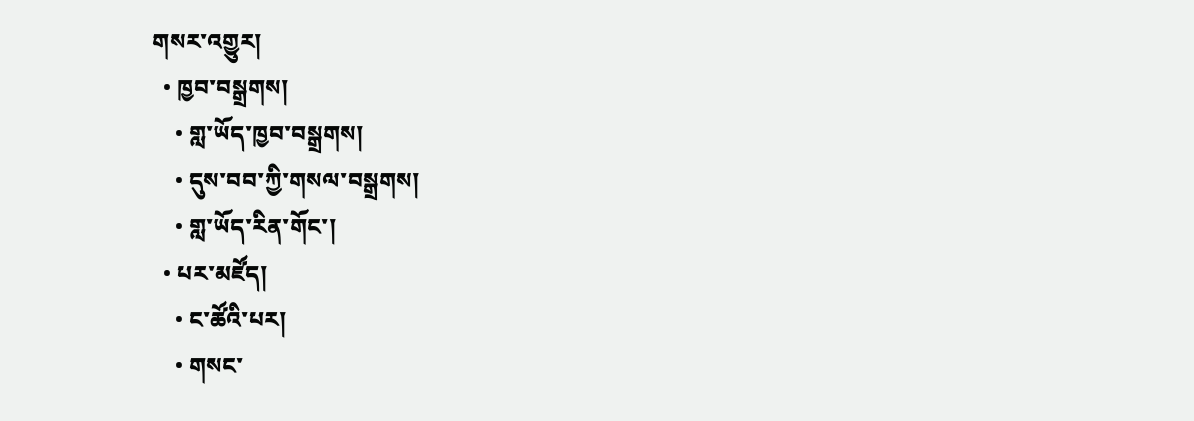གསར་འགྱུར།
  • ཁྱབ་བསྒྲགས།
    • གླ་ཡོད་ཁྱབ་བསྒྲགས།
    • དུས་བབ་ཀྱི་གསལ་བསྒྲགས།
    • གླ་ཡོད་རིན་གོང་།
  • པར་མཛོད།
    • ང་ཚོའི་པར།
    • གསང་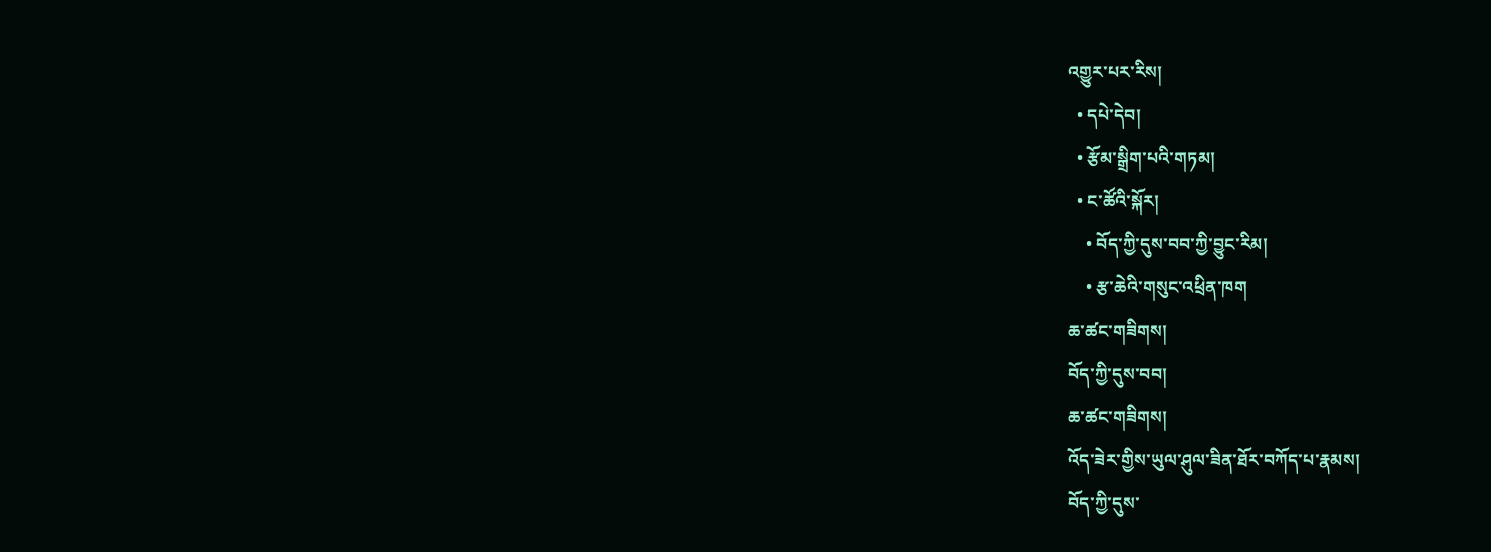འགྱུར་པར་རིས།
  • དཔེ་དེབ།
  • རྩོམ་སྒྲིག་པའི་གཏམ།
  • ང་ཚོའི་སྐོར།
    • བོད་ཀྱི་དུས་བབ་ཀྱི་བྱུང་རིམ།
    • རྩ་ཆེའི་གསུང་འཕྲིན་ཁག
ཆ་ཚང་གཟིགས།
བོད་ཀྱི་དུས་བབ།
ཆ་ཚང་གཟིགས།
འོད་ཟེར་གྱིས་ཡུལ་ཤུལ་ཟིན་ཐོར་བཀོད་པ་རྣམས།
བོད་ཀྱི་དུས་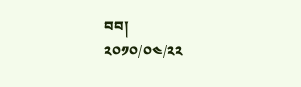བབ།
༢༠༡༠/༠༤/༢༢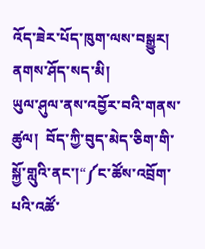འོད་ཟེར་པོད་ཁུག་ལས་བསྒྱུར།    ནགས་ཤོད་སད་མི།
ཡུལ་ཤུལ་ནས་འབྱོར་བའི་གནས་ཚུལ།  བོད་ཀྱི་བུད་མེད་ཅིག་གི་སྐྱོ་གླུའི་ནང་།“༼ང་ཚོས་འབྲོག་པའི་འཚོ་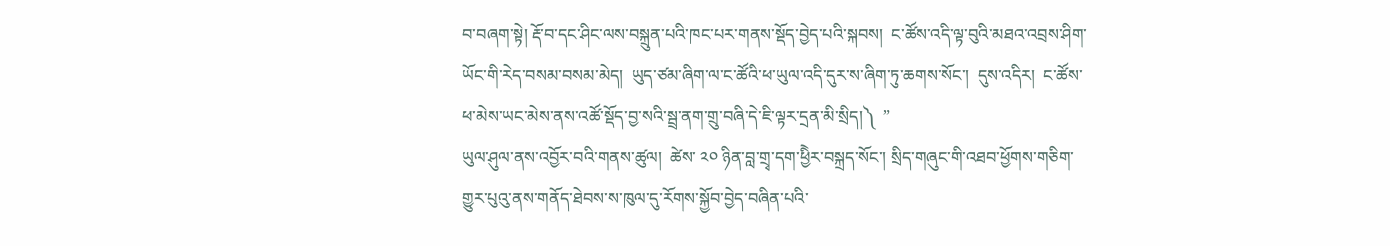བ་བཞག་སྟེ། རྡོ་བ་དང་ཤིང་ལས་བསྐྲུན་པའི་ཁང་པར་གནས་སྡོད་བྱེད་པའི་སྐབས།  ང་ཚོས་འདི་ལྟ་བུའི་མཐའ་འབྲས་ཤིག་ཡོང་གི་རེད་བསམ་བསམ་མེད།  ཡུད་ཙམ་ཞིག་ལ་ང་ཚོའི་ཕ་ཡུལ་འདི་དུར་ས་ཞིག་ཏུ་ཆགས་སོང་།  དུས་འདིར།  ང་ཚོས་ཕ་མེས་ཡང་མེས་ནས་འཚོ་སྡོད་བྱ་སའི་སྦྲ་ནག་གྲུ་བཞི་དེ་ཇི་ལྟར་དྲན་མི་སྲིད།༽  ”
ཡུལ་ཤུལ་ནས་འབྱོར་བའི་གནས་ཚུལ།  ཚེས་ ༢༠ ཉིན་བླ་གྲྭ་དག་ཕྱིེར་བསྐྲད་སོང་། སྲིད་གཞུང་གི་འཐབ་ཕྱོགས་གཅིག་གྱུར་པུའུ་ནས་གནོད་ཐེབས་ས་ཁུལ་དུ་རོགས་སྐྱོབ་བྱེད་བཞིན་པའི་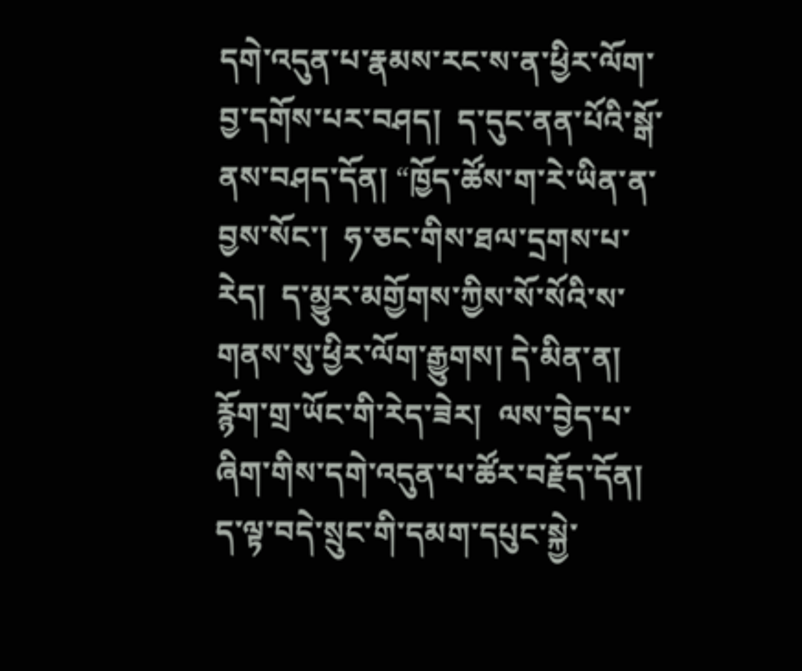དགེ་འདུན་པ་རྣམས་རང་ས་ན་ཕྱིར་ལོག་བྱ་དགོས་པར་བཤད།  ད་དུང་ནན་པོའི་སྒོ་ནས་བཤད་དོན། “ཁྱོད་ཚོས་ག་རེ་ཡིན་ན་བྱས་སོང་།  ཧ་ཅང་གིས་ཐལ་དྲགས་པ་རེད།  ད་མྱུར་མགྱོགས་ཀྱིས་སོ་སོའི་ས་གནས་སུ་ཕྱིར་ལོག་རྒྱུགས། དེ་མིན་ན། རྙོག་གྲ་ཡོང་གི་རེད་ཟེར།  ལས་བྱེད་པ་ཞིག་གིས་དགེ་འདུན་པ་ཚོར་བརྗོད་དོན།  ད་ལྟ་བདེ་སྲུང་གི་དམག་དཔུང་སྐྱེ་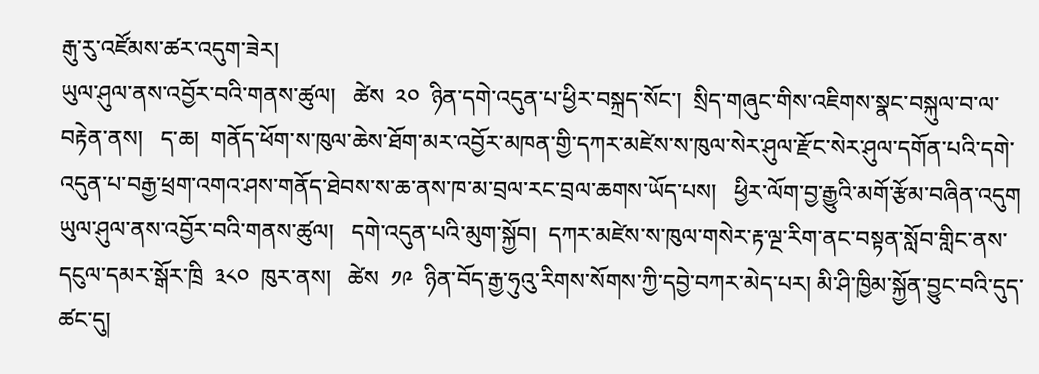རྒུ་རུ་འཛོམས་ཚར་འདུག་ཟེར།
ཡུལ་ཤུལ་ནས་འབྱོར་བའི་གནས་ཚུལ།   ཚེས  ༢༠  ཉིན་དགེ་འདུན་པ་ཕྱིར་བསྐྲད་སོང་།  སྲིད་གཞུང་གིས་འཇིགས་སྣང་བསྐུལ་བ་ལ་བརྟེན་ནས།   ད་ཆ།  གནོད་ཕོག་ས་ཁུལ་ཆེས་ཐོག་མར་འབྱོར་མཁན་གྱི་དཀར་མཛེས་ས་ཁུལ་སེར་ཤུལ་རྫོང་སེར་ཤུལ་དགོན་པའི་དགེ་འདུན་པ་བརྒྱ་ཕྲག་འགའ་ཤས་གནོད་ཐེབས་ས་ཆ་ནས་ཁ་མ་བྲལ་རང་བྲལ་ཆགས་ཡོད་པས།   ཕྱིར་ལོག་བྱ་རྒྱུའི་མགོ་རྩོམ་བཞིན་འདུག
ཡུལ་ཤུལ་ནས་འབྱོར་བའི་གནས་ཚུལ།   དགེ་འདུན་པའི་མུག་སྐྱོབ།  དཀར་མཛེས་ས་ཁུལ་གསེར་རྟ་ལྔ་རིག་ནང་བསྟན་སློབ་གླིང་ནས་དངུལ་དམར་སྒོར་ཁྲི  ༣༨༠  ཁུར་ནས།   ཚེས  ༡༩  ཉིན་བོད་རྒྱ་ཧུའུ་རིགས་སོགས་ཀྱི་དབྱེ་བཀར་མེད་པར། མི་ཤི་ཁྱིམ་སྐྱོན་བྱུང་བའི་དུད་ཚང་དུ།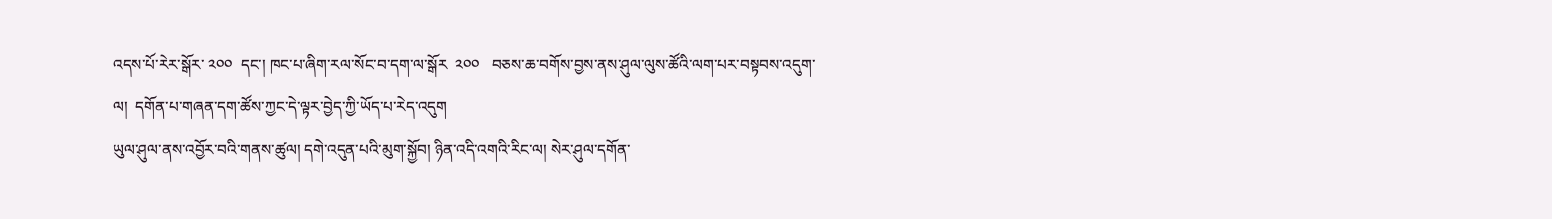འདས་པོ་རེར་སྒོར་ ༢༠༠  དང་། ཁང་པ་ཞིག་རལ་སོང་བ་དག་ལ་སྒོར  ༢༠༠   བཅས་ཆ་བགོས་བྱས་ནས་ཤུལ་ལུས་ཚོའི་ལག་པར་བསྟབས་འདུག་ལ།  དགོན་པ་གཞན་དག་ཚོས་ཀྱང་དེ་ལྟར་བྱེད་ཀྱི་ཡོད་པ་རེད་འདུག
ཡུལ་ཤུལ་ནས་འབྱོར་བའི་གནས་ཚུལ། དགེ་འདུན་པའི་མུག་སྐྱོབ། ཉིན་འདི་འགའི་རིང་ལ། སེར་ཤུལ་དགོན་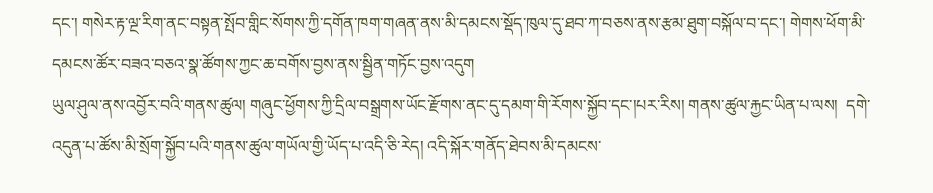དང་། གསེར་རྟ་ལྔ་རིག་ནང་བསྟན་སྤོབ་གླིང་སོགས་ཀྱི་དགོན་ཁག་གཞན་ནས་མི་དམངས་སྡོད་ཁུལ་དུ་ཐབ་ཀ་བཅས་ནས་རྩམ་ཐུག་བསྐོལ་བ་དང་། གེགས་ཕོག་མི་དམངས་ཚོར་བཟའ་བཅའ་སྣ་ཚོགས་ཀྱང་ཆ་བགོས་བྱས་ནས་སྦྱིན་གཏོང་བྱས་འདུག
ཡུལ་ཤུལ་ནས་འབྱོར་བའི་གནས་ཚུལ། གཞུང་ཕྱོགས་ཀྱི་དྲིལ་བསྒྲགས་ཡོང་རྫོགས་ནང་དུ་དམག་གི་རོགས་སྐྱོབ་དང་།པར་རིས། གནས་ཚུལ་རྐྱང་ཡིན་པ་ལས།  དགེ་འདུན་པ་ཚོས་མི་སྲོག་སྐྱོབ་པའི་གནས་ཚུལ་གཡོལ་གྱི་ཡོད་པ་འདི་ཅི་རེད། འདི་སྐོར་གནོད་ཐེབས་མི་དམངས་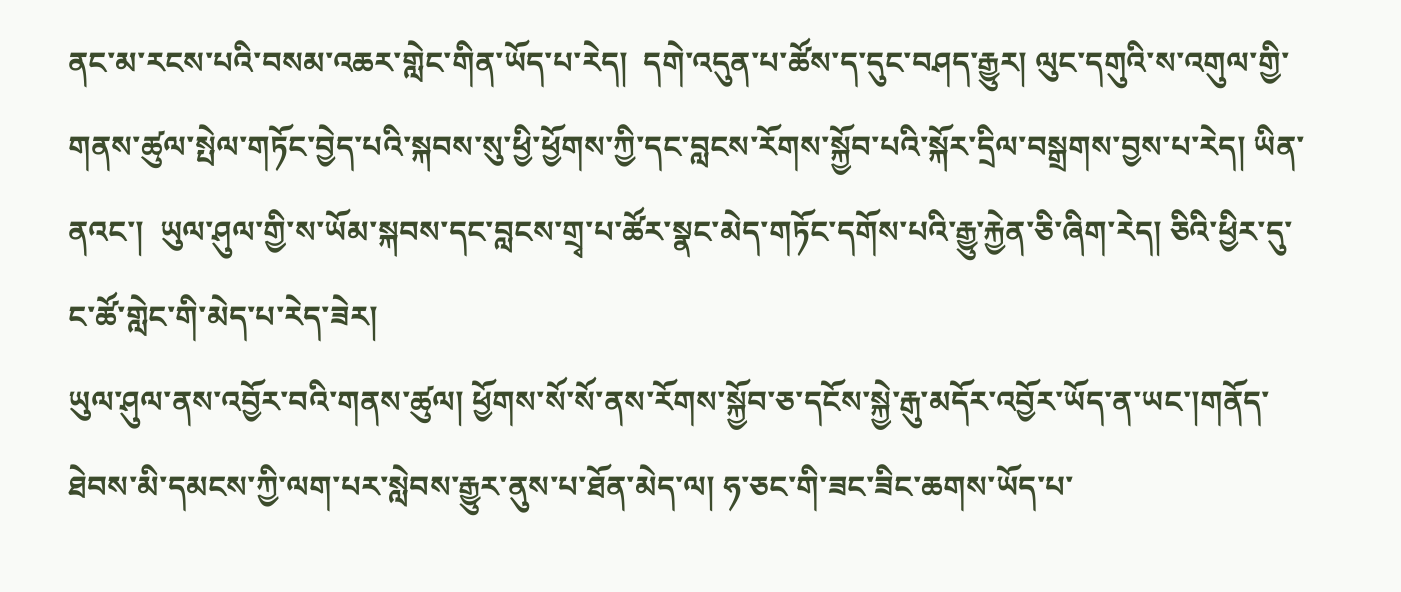ནང་མ་རངས་པའི་བསམ་འཆར་གླེང་གིན་ཡོད་པ་རེད།  དགེ་འདུན་པ་ཚོས་ད་དུང་བཤད་རྒྱུར། ལུང་དགུའི་ས་འགུལ་གྱི་གནས་ཚུལ་སྤེལ་གཏོང་བྱེད་པའི་སྐབས་སུ་ཕྱི་ཕྱོགས་ཀྱི་དང་བླངས་རོགས་སྐྱོབ་པའི་སྐོར་དྲིལ་བསྒྲགས་བྱས་པ་རེད། ཡིན་ནའང་།  ཡུལ་ཤུལ་གྱི་ས་ཡོམ་སྐབས་དང་བླངས་གྲྭ་པ་ཚོར་སྣང་མེད་གཏོང་དགོས་པའི་རྒྱུ་རྐྱེན་ཅི་ཞིག་རེད། ཅིའི་ཕྱིར་དུ་ང་ཚོ་གླེང་གི་མེད་པ་རེད་ཟེར།
ཡུལ་ཤུལ་ནས་འབྱོར་བའི་གནས་ཚུལ། ཕྱོགས་སོ་སོ་ནས་རོགས་སྐྱོབ་ཅ་དངོས་སྐྱེ་རྒུ་མདོར་འབྱོར་ཡོད་ན་ཡང་།གནོད་ཐེབས་མི་དམངས་ཀྱི་ལག་པར་སླེབས་རྒྱུར་ནུས་པ་ཐོན་མེད་ལ། ཧ་ཅང་གི་ཟང་ཟིང་ཆགས་ཡོད་པ་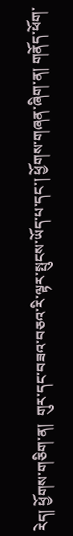རེད། ཕྱོགས་གཅིག་ན།  གུར་དང་བཟའ་བཅའ་རི་ལྟར་སྤུངས་ཡོད་པ་དང་། ཕྱོགས་གཞན་ཞིག་ན། གནོད་ཕོག་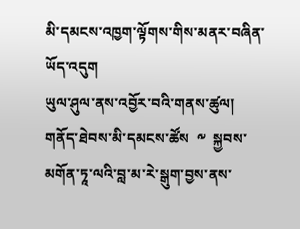མི་དམངས་འཁྱག་ལྟོགས་གིས་མནར་བཞིན་ཡོད་འདུག
ཡུལ་ཤུལ་ནས་འབྱོར་བའི་གནས་ཚུལ།   གནོད་ཐེབས་མི་དམངས་ཚོས  ༸  སྐྱབས་མགོན་ཏཱ་ལའི་བླ་མ་རེ་སྒུག་བྱས་ནས་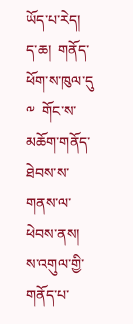ཡོད་པ་རེད།  ད་ཆ།  གནོད་ཕོག་ས་ཁུལ་དུ  ༸  གོང་ས་མཆོག་གནོད་ཐེབས་ས་གནས་ལ་ཕེབས་ནས།  ས་འགུལ་གྱི་གནོད་པ་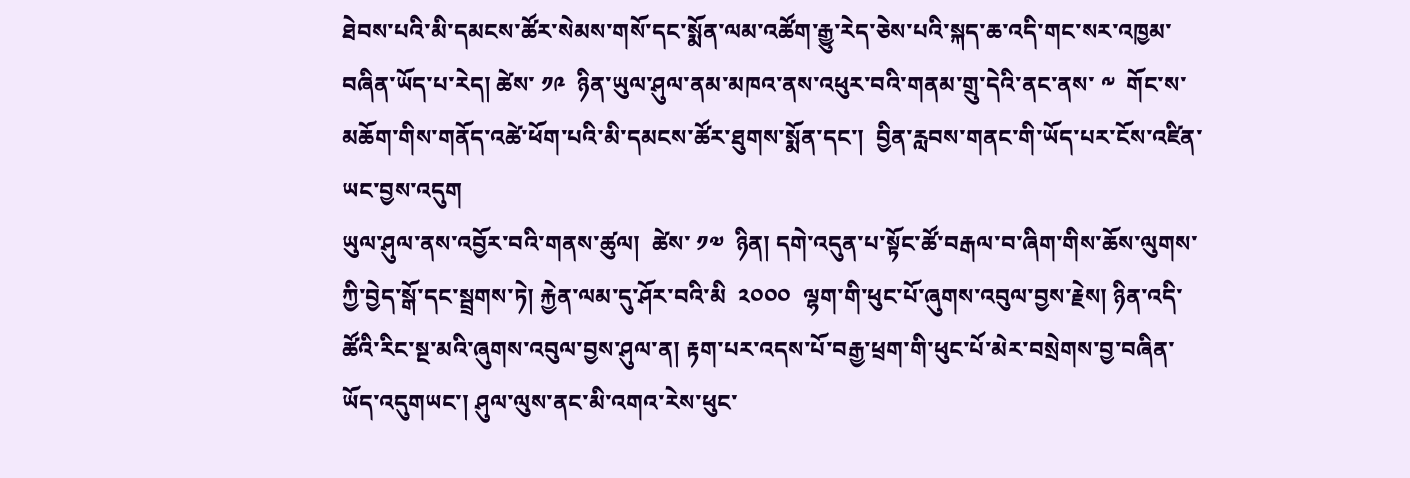ཐེབས་པའི་མི་དམངས་ཚོར་སེམས་གསོ་དང་སྨོན་ལམ་འཚོག་རྒྱུ་རེད་ཅེས་པའི་སྐད་ཆ་འདི་གང་སར་འཁྱམ་བཞིན་ཡོད་པ་རེད། ཚེས་ ༡༩  ཉིན་ཡུལ་ཤུལ་ནམ་མཁའ་ནས་འཕུར་བའི་གནམ་གྲུ་དེའི་ནང་ནས་ ༸  གོང་ས་མཆོག་གིས་གནོད་འཚེ་ཕོག་པའི་མི་དམངས་ཚོར་ཐུགས་སྨོན་དང་།  བྱིན་རླབས་གནང་གི་ཡོད་པར་ངོས་འཛིན་ཡང་བྱས་འདུག
ཡུལ་ཤུལ་ནས་འབྱོར་བའི་གནས་ཚུལ།  ཚེས་ ༡༧  ཉིན། དགེ་འདུན་པ་སྟོང་ཚོ་བརྒལ་བ་ཞིག་གིས་ཆོས་ལུགས་ཀྱི་བྱེད་སྒོ་དང་སྦྲགས་ཏེ། རྐྱེན་ལམ་དུ་ཤོར་བའི་མི  ༢༠༠༠  ལྷག་གི་ཕུང་པོ་ཞུགས་འབུལ་བྱས་རྗེས། ཉིན་འདི་ཚོའི་རིང་སྔ་མའི་ཞུགས་འབུལ་བྱས་ཤུལ་ན། རྟག་པར་འདས་པོ་བརྒྱ་ཕྲག་གི་ཕུང་པོ་མེར་བསྲེགས་བྱ་བཞིན་ཡོད་འདུགཡང་། ཤུལ་ལུས་ནང་མི་འགའ་རེས་ཕུང་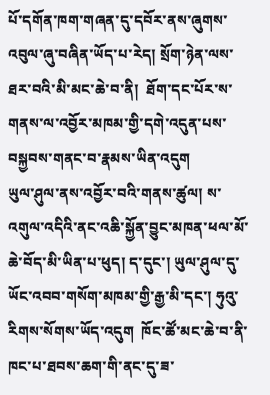པོ་དགོན་ཁག་གཞན་དུ་དབོར་ནས་ཞུགས་འབུལ་ཞུ་བཞིན་ཡོད་པ་རེད། སྲོག་ཉེན་ལས་ཐར་བའི་མི་མང་ཆེ་བ་ནི།  ཐོག་དང་པོར་ས་གནས་ལ་འབྱོར་མཁམ་གྱི་དགེ་འདུན་པས་བསྐྱབས་གནང་བ་རྣམས་ཡིན་འདུག
ཡུལ་ཤུལ་ནས་འབྱོར་བའི་གནས་ཚུལ། ས་འགུལ་འདིའི་ནང་འཆི་སྐྱོན་བྱུང་མཁན་ཕལ་མོ་ཆེ་བོད་མི་ཡིན་པ་ཕུད། ད་དུང་། ཡུལ་ཤུལ་དུ་ཡོང་འབབ་གསོག་མཁམ་གྱི་རྒྱ་མི་དང་། ཧུའུ་རིགས་སོགས་ཡོད་འདུག  ཁོང་ཚོ་མང་ཆེ་བ་ནི་ཁང་པ་ཐབས་ཆག་གི་ནང་དུ་ཟ་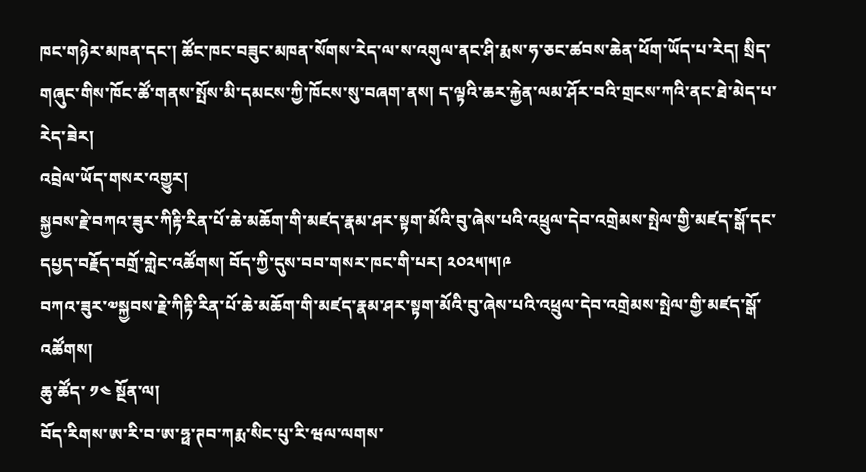ཁང་གཉེར་མཁན་དང་། ཚོང་ཁང་བཟུང་མཁན་སོགས་རེད་ལ་ས་འགུལ་ནང་ཤི་རྨས་ཧ་ཅང་ཚབས་ཆེན་ཕོག་ཡོད་པ་རེད། སྲིད་གཞུང་གིས་ཁོང་ཚོ་གནས་སྤོས་མི་དམངས་ཀྱི་ཁོངས་སུ་བཞག་ནས། ད་ལྟའི་ཆར་རྐྱེན་ལམ་ཤོར་བའི་གྲངས་ཀའི་ནང་ཐེ་མེད་པ་རེད་ཟེར།
འབྲེལ་ཡོད་གསར་འགྱུར།
སྐྱབས་རྗེ་བཀའ་ཟུར་ཀིརྟི་རིན་པོ་ཆེ་མཆོག་གི་མཛད་རྣམ་ཤར་སྟག་མོའི་བུ་ཞེས་པའི་འཕྲུལ་དེབ་འགྲེམས་སྤེལ་གྱི་མཛད་སྒོ་དང་དཔྱད་བརྗོད་བགྲོ་གླེང་འཚོགས། བོད་ཀྱི་དུས་བབ་གསར་ཁང་གི་པར། ༢༠༢༥།༥།༩
བཀའ་ཟུར་༧སྐྱབས་རྗེ་ཀིརྟི་རིན་པོ་ཆེ་མཆོག་གི་མཛད་རྣམ་ཤར་སྟག་མོའི་བུ་ཞེས་པའི་འཕྲུལ་དེབ་འགྲེམས་སྤེལ་གྱི་མཛད་སྒོ་འཚོགས།
ཆུ་ཚོད་ ༡༤ སྔོན་ལ།
བོད་རིགས་ཨ་རི་བ་ཨ་ཧྥ་ཊབ་ཀརྨ་སིང་པུ་རི་ཝལ་ལགས་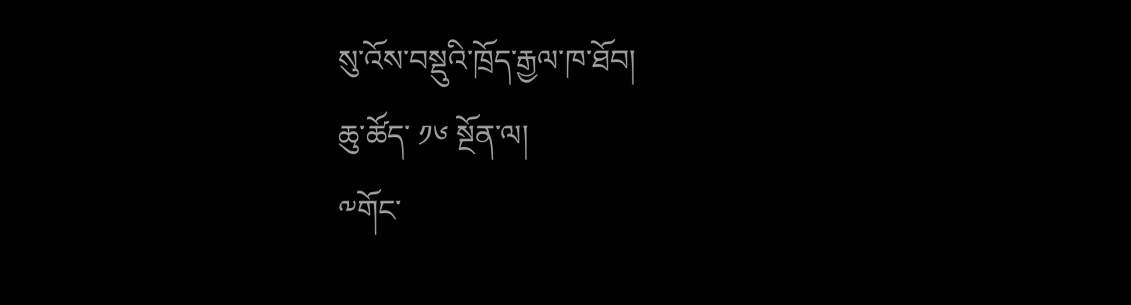སུ་འོས་བསྡུའི་ཁྲོད་རྒྱལ་ཁ་ཐོབ།
ཆུ་ཚོད་ ༡༦ སྔོན་ལ།
༸གོང་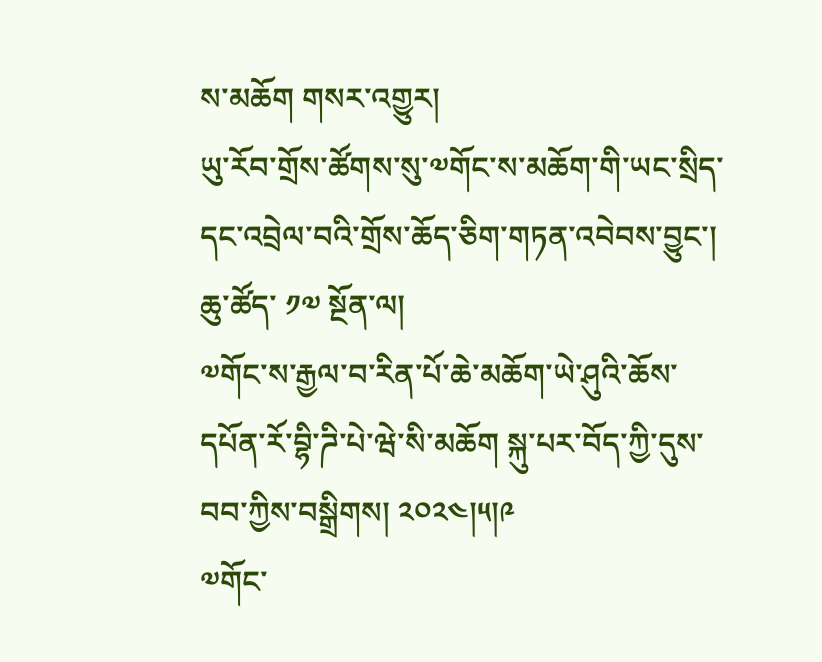ས་མཆོག གསར་འགྱུར།
ཡུ་རོབ་གྲོས་ཚོགས་སུ་༧གོང་ས་མཆོག་གི་ཡང་སྲིད་དང་འབྲེལ་བའི་གྲོས་ཆོད་ཅིག་གཏན་འབེབས་བྱུང་།
ཆུ་ཚོད་ ༡༧ སྔོན་ལ།
༧གོང་ས་རྒྱལ་བ་རིན་པོ་ཆེ་མཆོག་ཡེ་ཤུའི་ཆོས་དཔོན་རོ་བྷི་ཌི་པེ་ཝེ་སི་མཆོག སྐུ་པར་བོད་ཀྱི་དུས་བབ་ཀྱིས་བསྒྲིགས། ༢༠༢༤།༥།༩
༧གོང་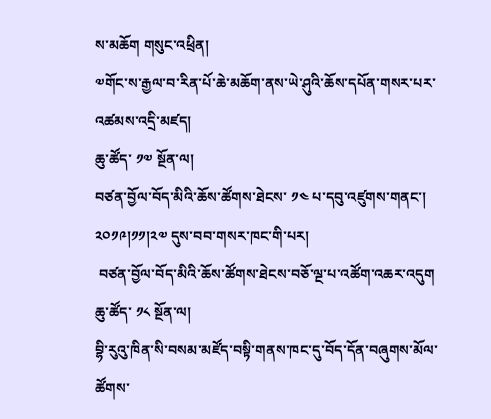ས་མཆོག གསུང་འཕྲིན།
༧གོང་ས་རྒྱལ་བ་རིན་པོ་ཆེ་མཆོག་ནས་ཡེ་ཤུའི་ཆོས་དཔོན་གསར་པར་འཚམས་འདྲི་མཛད།
ཆུ་ཚོད་ ༡༧ སྔོན་ལ།
བཙན་བྱོལ་བོད་མིའི་ཆོས་ཚོགས་ཐེངས་ ༡༤ པ་དབུ་འཛུགས་གནང་། ༢༠༡༩།༡༡།༢༧ དུས་བབ་གསར་ཁང་གི་པར།
 བཙན་བྱོལ་བོད་མིའི་ཆོས་ཚོགས་ཐེངས་བཅོ་ལྔ་པ་འཚོག་འཆར་འདུག
ཆུ་ཚོད་ ༡༨ སྔོན་ལ།
བྷི་རུའུ་ཁིན་སི་བསམ་མཛོད་བསྟི་གནས་ཁང་དུ་བོད་དོན་བཞུགས་མོལ་ཚོགས་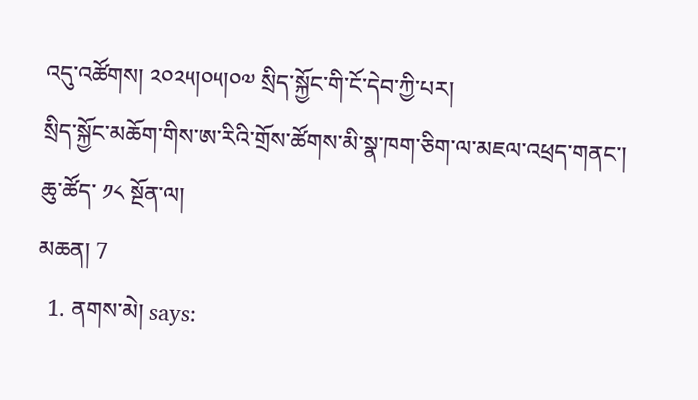འདུ་འཚོགས། ༢༠༢༥།༠༥།༠༧ སྲིད་སྐྱོང་གི་ངོ་དེབ་ཀྱི་པར།
སྲིད་སྐྱོང་མཆོག་གིས་ཨ་རིའི་གྲོས་ཚོགས་མི་སྣ་ཁག་ཅིག་ལ་མཇལ་འཕྲད་གནང་།
ཆུ་ཚོད་ ༡༨ སྔོན་ལ།
མཆན། 7
  1. ནགས་མེ། says: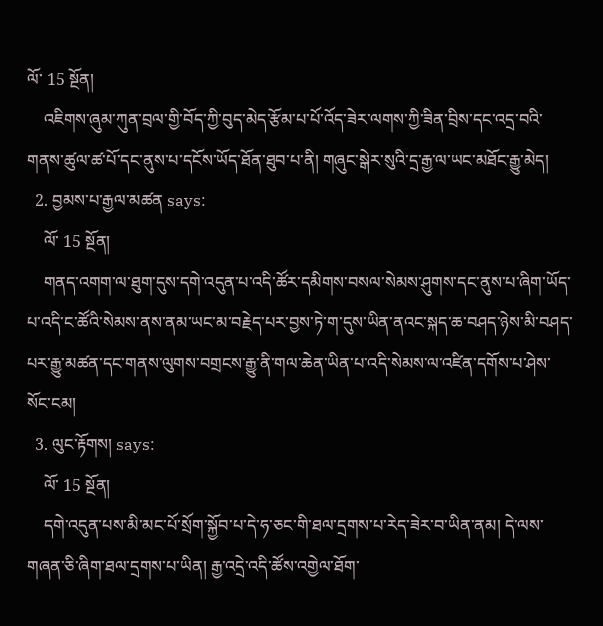ལོ་ 15 སྔོན།
    འཇིགས་ཞུམ་ཀུན་བྲལ་གྱི་བོད་ཀྱི་བུད་མེད་རྩོམ་པ་པོ་འོད་ཟེར་ལགས་ཀྱི་ཟིན་བྲིས་དང་འདྲ་བའི་གནས་ཚུལ་ཚ་པོ་དང་ནུས་པ་དངོས་ཡོད་ཐོན་ཐུབ་པ་ནི། གཞུང་སྒེར་སུའི་དྲ་རྒྱ་ལ་ཡང་མཐོང་རྒྱུ་མེད།
  2. བྱམས་པ་རྒྱལ་མཚན says:
    ལོ་ 15 སྔོན།
    གནད་འགག་ལ་ཐུག་དུས་དགེ་འདུན་པ་འདི་ཚོར་དམིགས་བསལ་སེམས་ཤུགས་དང་ནུས་པ་ཞིག་ཡོད་པ་འདི་ང་ཚོའི་སེམས་ནས་ནམ་ཡང་མ་བརྗེད་པར་བྱས་ཏེ་ག་དུས་ཡིན་ནའང་སྐད་ཆ་བཤད་ཉེས་མི་བཤད་པར་རྒྱུ་མཚན་དང་གནས་ལུགས་བགྲངས་རྒྱུ་ནི་གལ་ཆེན་ཡིན་པ་འདི་སེམས་ལ་འཛིན་དགོས་པ་ཤེས་སོང་ངམ།
  3. ལུང་རྟོགས། says:
    ལོ་ 15 སྔོན།
    དགེ་འདུན་པས་མི་མང་པོ་སྲོག་སྐྱོབ་པ་དེ་ཧ་ཅང་གི་ཐལ་དྲགས་པ་རེད་ཟེར་བ་ཡིན་ནམ། དེ་ལས་གཞན་ཅི་ཞིག་ཐལ་དྲགས་པ་ཡིན། རྒྱ་འདྲེ་འདི་ཚོས་འགྱེལ་ཐོག་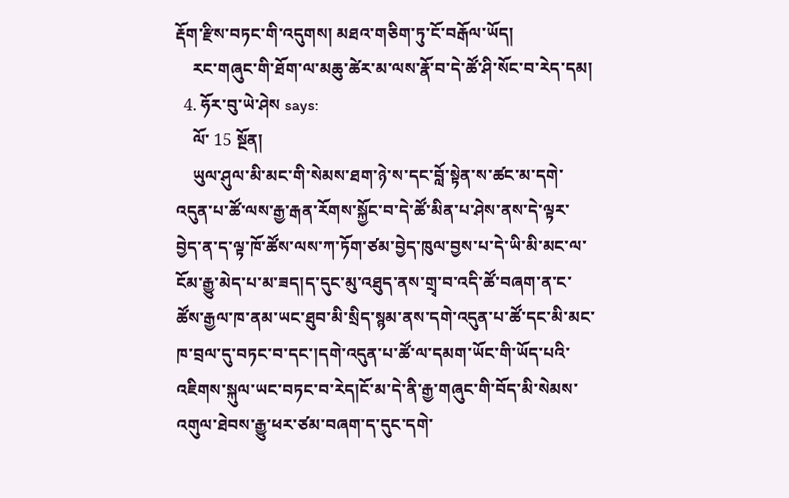རྡོག་རྫིས་བཏང་གི་འདུགས། མཐའ་གཅིག་ཏུ་ངོ་བརྒོལ་ཡོད།
    རང་གཞུང་གི་ཐོག་ལ་མཆུ་ཚེར་མ་ལས་རྣོ་བ་དེ་ཚོ་ཤི་སོང་བ་རེད་དམ།
  4. ཧོར་བུ་ཡེ་ཤེས says:
    ལོ་ 15 སྔོན།
    ཡུལ་ཤུལ་མི་མང་གི་སེམས་ཐག་ཉེ་ས་དང་བློ་སྟེན་ས་ཚང་མ་དགེ་འདུན་པ་ཚོ་ལས་རྒྱ་རྒན་རོགས་སྐྱོང་བ་དེ་ཚོ་མིན་པ་ཤེས་ནས་དེ་ལྟར་བྱེད་ན་ད་ལྟ་ཁོ་ཚོས་ལས་ཀ་ཏོག་ཙམ་བྱེད་ཁུལ་བྱས་པ་དེ་ཡི་མི་མང་ལ་ངོམ་རྒྱུ་མེད་པ་མ་ཟད།ད་དུང་མུ་འཐུད་ནས་གྲྭ་བ་འདི་ཚོ་བཞག་ན་ང་ཚོས་རྒྱལ་ཁ་ནམ་ཡང་ཐུབ་མི་སྲིད་སྙམ་ནས་དགེ་འདུན་པ་ཚོ་དང་མི་མང་ཁ་བྲལ་དུ་བཏང་བ་དང་།དགེ་འདུན་པ་ཚོ་ལ་དམག་ཡོང་གི་ཡོད་པའི་འཇིགས་སྐུལ་ཡང་བཏང་བ་རེད།ངོ་མ་དེ་ནི་རྒྱ་གཞུང་གི་བོད་མི་སེམས་འགུལ་ཐེབས་རྒྱུ་ཕར་ཙམ་བཞག་ད་དུང་དགེ་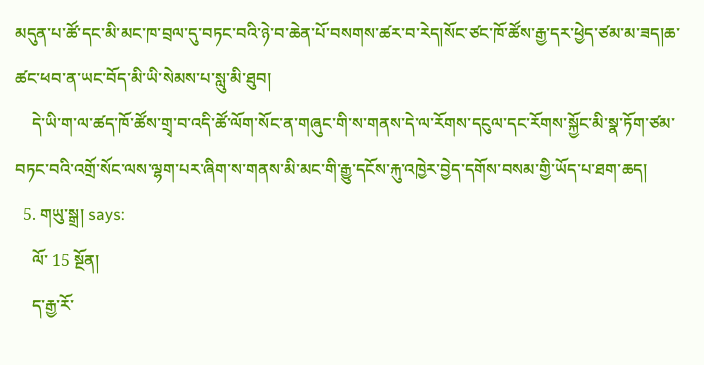མདུན་པ་ཚོ་དང་མི་མང་ཁ་བྲལ་དུ་བཏང་བའི་ཉེ་བ་ཆེན་པོ་བསགས་ཚར་བ་རེད།སོང་ཙང་ཁོ་ཚོས་རྒྱ་དར་ཕྱེད་ཙམ་མ་ཟད།ཆ་ཚང་ཕབ་ན་ཡང་བོད་མི་ཡི་སེམས་པ་སླུ་མི་ཐུབ།
    དེ་ཡི་ག་ལ་ཚད་ཁོ་ཚོས་གྲྭ་བ་འདི་ཚོ་ལོག་སོང་ན་གཞུང་གི་ས་གནས་དེ་ལ་རོགས་དངུལ་དང་རོགས་སྐྱོང་མི་སྣ་ཏོག་ཙམ་བཏང་བའི་འགྲོ་སོང་ལས་ལྷག་པར་ཞིག་ས་གནས་མི་མང་གི་རྒྱུ་དངོས་རྐུ་འཁྱེར་བྱེད་དགོས་བསམ་གྱི་ཡོད་པ་ཐག་ཆད།
  5. གཡུ་སྒྲ། says:
    ལོ་ 15 སྔོན།
    ད་རྒྱ་རོ་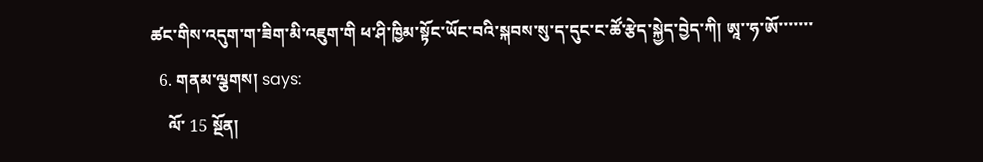ཚང་གིས་འདུག་ག་ཟིག་མི་འཇུག་གི ཕ་ཤི་ཁྱིམ་སྟོང་ཡོང་བའི་སྐབས་སུ་ད་དུང་ང་ཚོ་རྩེད་སྐྱེད་བྱེད་ཀི། ཨཱ་་ཧ་ཨོ་་་་་་་
  6. གནམ་ལྕགས། says:
    ལོ་ 15 སྔོན།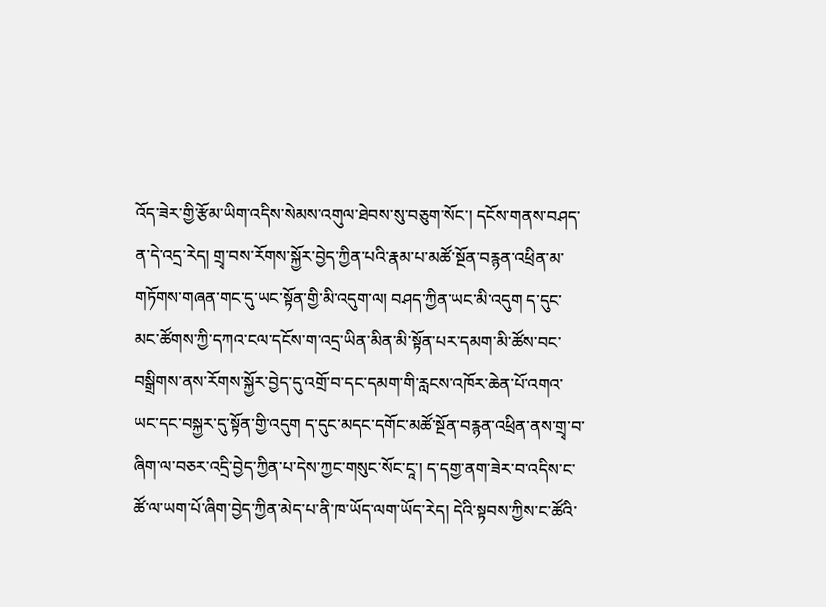འོད་ཟེར་གྱི་རྩོམ་ཡིག་འདིས་སེམས་འགུལ་ཐེབས་སུ་བཅུག་སོང་། དངོས་གནས་བཤད་ན་དེ་འདྲ་རེད། གྲྭ་བས་རོགས་སྐྱོར་བྱེད་ཀྱིན་པའི་རྣམ་པ་མཚོ་སྔོན་བརྙན་འཕྲིན་མ་གཏོགས་གཞན་གང་དུ་ཡང་སྟོན་གྱི་མི་འདུག་ལ། བཤད་ཀྱིན་ཡང་མི་འདུག ད་དུང་མང་ཚོགས་ཀྱི་དཀའ་ངལ་དངོས་ག་འདྲ་ཡིན་མིན་མི་སྟོན་པར་དམག་མི་ཚོས་བང་བསྒྲིགས་ནས་རོགས་སྐྱོར་བྱེད་དུ་འགྲོ་བ་དང་དམག་གི་རླངས་འཁོར་ཆེན་པོ་འགའ་ཡང་དང་བསྐྱར་དུ་སྟོན་གྱི་འདུག ད་དུང་མདང་དགོང་མཚོ་སྔོན་བརྙན་འཕྲིན་ནས་གྲྭ་བ་ཞིག་ལ་བཅར་འདྲི་བྱེད་ཀྱིན་པ་དེས་ཀྱང་གསུང་སོང་ངཱ་། ད་དགྱ་ནག་ཟེར་བ་འདིས་ང་ཚོ་ལ་ཡག་པོ་ཞིག་བྱེད་ཀྱིན་མེད་པ་ནི་ཁ་ཡོད་ལག་ཡོད་རེད། དེའི་སྟབས་ཀྱིས་ང་ཚོའི་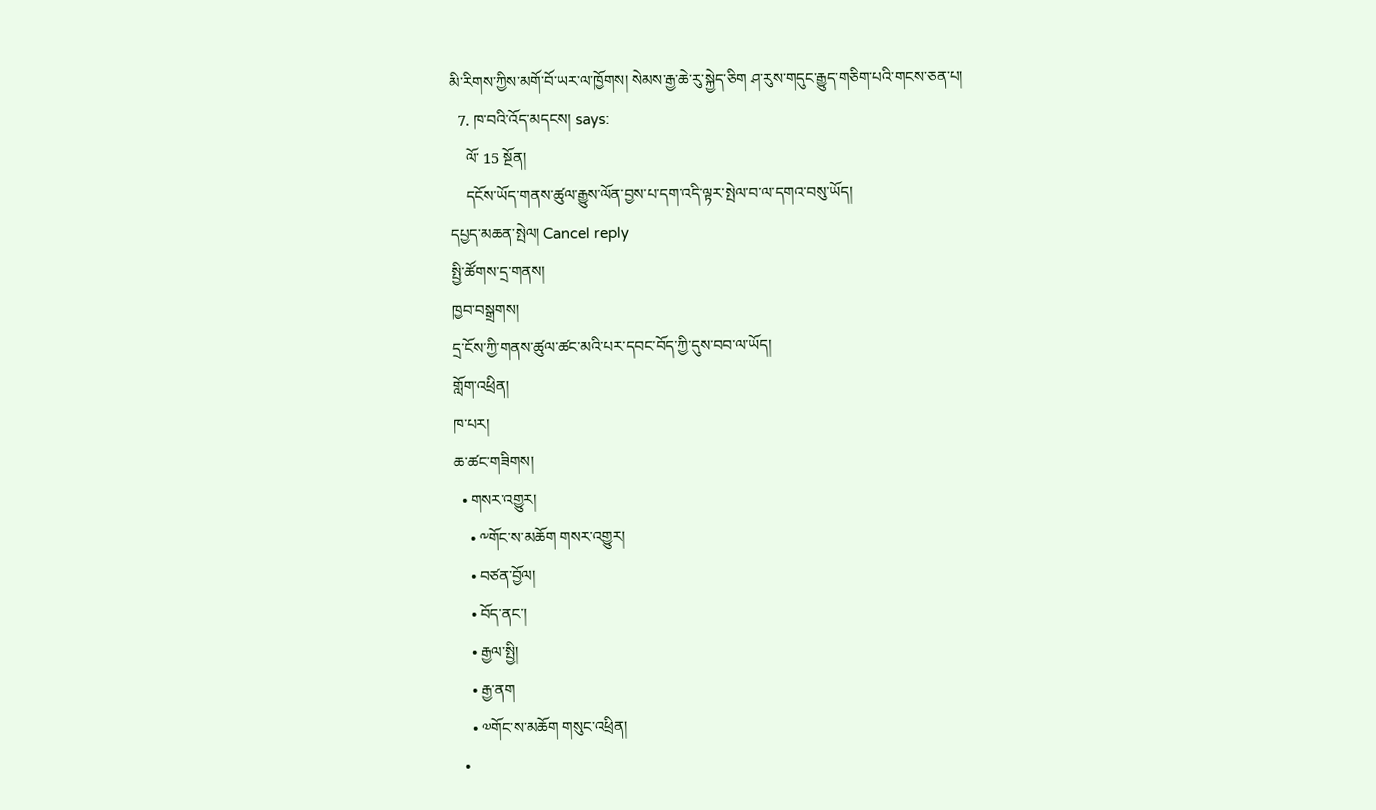མི་རིགས་ཀྱིས་མགོ་བོ་ཡར་ལ་ཁྱོགས། སེམས་རྒྱ་ཆེ་རུ་སྐྱེད་ཅིག ཤ་རུས་གདུང་རྒྱུད་གཅིག་པའི་གངས་ཅན་པ།
  7. ཁ་བའི་འོད་མདངས། says:
    ལོ་ 15 སྔོན།
    དངོས་ཡོད་གནས་ཚུལ་རྒྱུས་ལོན་བྱས་པ་དག་འདི་ལྟར་སྤེལ་བ་ལ་དགའ་བསུ་ཡོད།
དཔྱད་མཆན་སྤེལ། Cancel reply
སྤྱི་ཚོགས་དྲ་གནས།
ཁྱབ་བསྒྲགས།
དྲ་ངོས་ཀྱི་གནས་ཚུལ་ཚང་མའི་པར་དབང་བོད་ཀྱི་དུས་བབ་ལ་ཡོད།
གློག་འཕྲིན།
ཁ་པར།
ཆ་ཚང་གཟིགས།
  • གསར་འགྱུར།
    • ༸གོང་ས་མཆོག གསར་འགྱུར།
    • བཙན་བྱོལ།
    • བོད་ནང་།
    • རྒྱལ་སྤྱི།
    • རྒྱ་ནག
    • ༧གོང་ས་མཆོག གསུང་འཕྲིན།
  •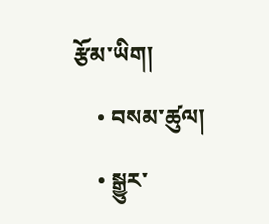རྩོམ་ཡིག།
    • བསམ་ཚུལ།
    • སྒྱུར་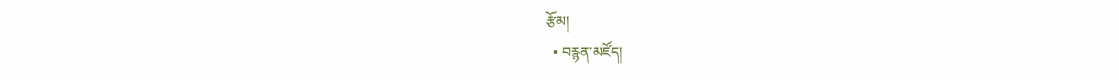རྩོམ།
  • བརྙན་མཛོད།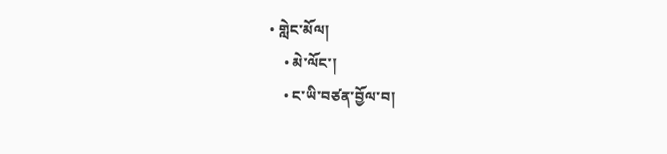• གླེང་མོལ།
    • མེ་ལོང་།
    • ང་ཡི་བཙན་བྱོལ་བ།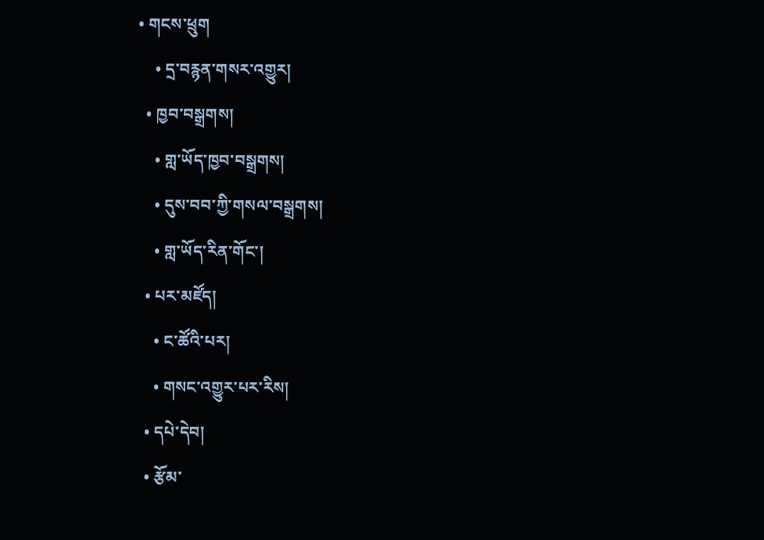• གངས་ཕྲུག
    • དྲ་བརྙན་གསར་འགྱུར།
  • ཁྱབ་བསྒྲགས།
    • གླ་ཡོད་ཁྱབ་བསྒྲགས།
    • དུས་བབ་ཀྱི་གསལ་བསྒྲགས།
    • གླ་ཡོད་རིན་གོང་།
  • པར་མཛོད།
    • ང་ཚོའི་པར།
    • གསང་འགྱུར་པར་རིས།
  • དཔེ་དེབ།
  • རྩོམ་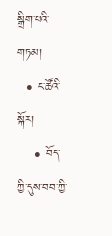སྒྲིག་པའི་གཏམ།
  • ང་ཚོའི་སྐོར།
    • བོད་ཀྱི་དུས་བབ་ཀྱི་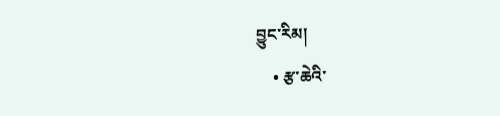བྱུང་རིམ།
    • རྩ་ཆེའི་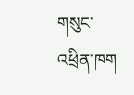གསུང་འཕྲིན་ཁག